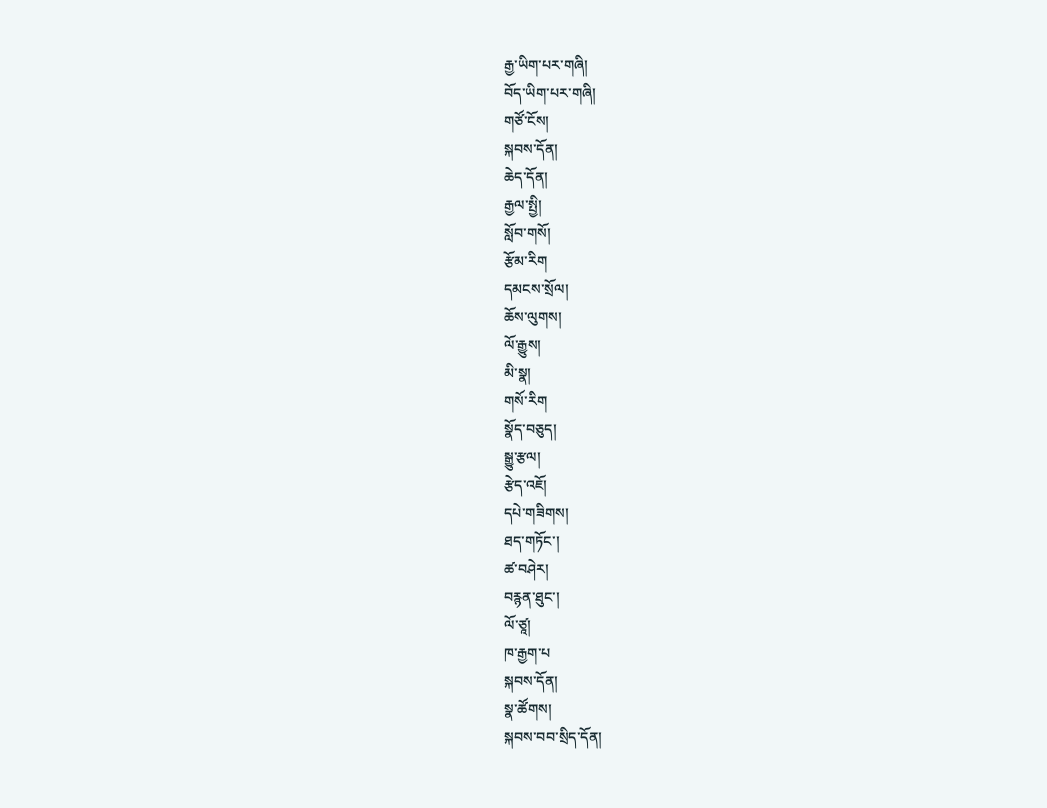རྒྱ་ཡིག་པར་གཞི།
བོད་ཡིག་པར་གཞི།
གཙོ་ངོས།
སྐབས་དོན།
ཆེད་དོན།
རྒྱལ་སྤྱི།
སློབ་གསོ།
རྩོམ་རིག
དམངས་སྲོལ།
ཆོས་ལུགས།
ལོ་རྒྱུས།
མི་སྣ།
གསོ་རིག
སྣོད་བཅུད།
སྒྱུ་རྩལ།
རྩེད་འཇོ།
དཔེ་གཟིགས།
ཐད་གཏོང་།
ཚ་བཤེར།
བརྙན་ཐུང་།
ལོ་ཙཱ།
ཁ་རྒྱག་པ
སྐབས་དོན།
སྣ་ཚོགས།
སྐབས་བབ་སྲིད་དོན།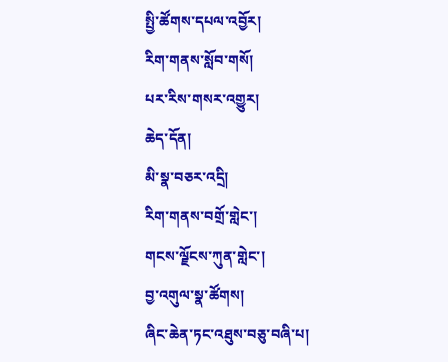སྤྱི་ཚོགས་དཔལ་འབྱོར།
རིག་གནས་སློབ་གསོ།
པར་རིས་གསར་འགྱུར།
ཆེད་དོན།
མི་སྣ་བཅར་འདྲི།
རིག་གནས་བགྲོ་གླེང་།
གངས་ལྗོངས་ཀུན་གླེང་།
བྱ་འགུལ་སྣ་ཚོགས།
ཞིང་ཆེན་ཏང་འཐུས་བཅུ་བཞི་པ།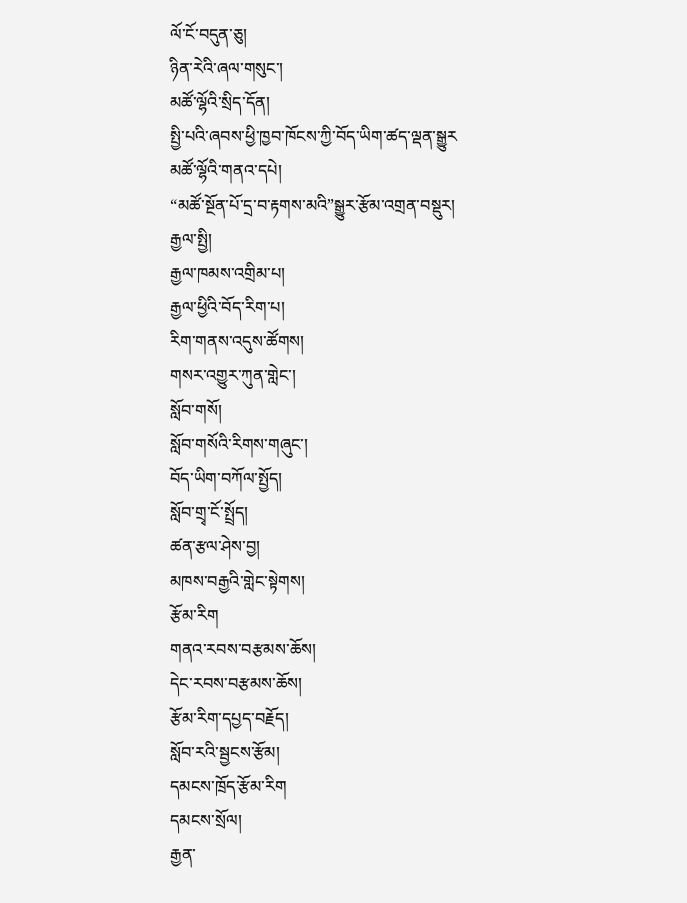ལོ་ངོ་བདུན་ཅུ།
ཉིན་རེའི་ཞལ་གསུང་།
མཚོ་ལྷོའི་སྲིད་དོན།
སྤྱི་པའི་ཞབས་ཕྱི་ཁྱབ་ཁོངས་ཀྱི་བོད་ཡིག་ཚད་ལྡན་སྒྱུར
མཚོ་ལྷོའི་གནའ་དཔེ།
“མཚོ་སྔོན་པོ་དྲ་བ་རྟགས་མའི”སྒྱུར་རྩོམ་འགྲན་བསྡུར།
རྒྱལ་སྤྱི།
རྒྱལ་ཁམས་འགྲིམ་པ།
རྒྱལ་ཕྱིའི་བོད་རིག་པ།
རིག་གནས་འདུས་ཚོགས།
གསར་འགྱུར་ཀུན་གླེང་།
སློབ་གསོ།
སློབ་གསོའི་རིགས་གཞུང་།
བོད་ཡིག་བཀོལ་སྤྱོད།
སློབ་གྲྭ་ངོ་སྤྲོད།
ཚན་རྩལ་ཤེས་བྱ།
མཁས་བརྒྱའི་གླེང་སྟེགས།
རྩོམ་རིག
གནའ་རབས་བརྩམས་ཆོས།
དེང་རབས་བརྩམས་ཆོས།
རྩོམ་རིག་དཔྱད་བརྗོད།
སློབ་རའི་སྦྱངས་རྩོམ།
དམངས་ཁྲོད་རྩོམ་རིག
དམངས་སྲོལ།
རྒྱན་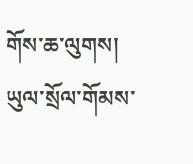གོས་ཆ་ལུགས།
ཡུལ་སྲོལ་གོམས་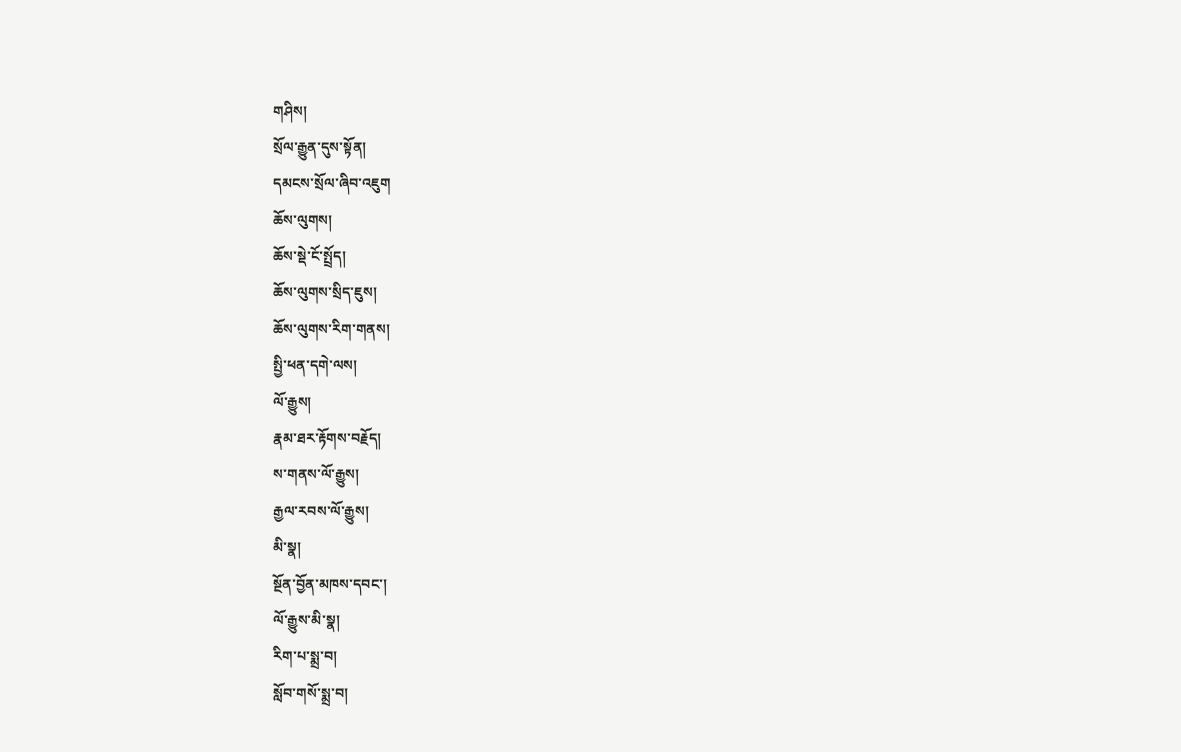གཤིས།
སྲོལ་རྒྱུན་དུས་སྟོན།
དམངས་སྲོལ་ཞིབ་འཇུག
ཆོས་ལུགས།
ཆོས་སྡེ་ངོ་སྤྲོད།
ཆོས་ལུགས་སྲིད་ཇུས།
ཆོས་ལུགས་རིག་གནས།
སྤྱི་ཕན་དགེ་ལས།
ལོ་རྒྱུས།
རྣམ་ཐར་རྟོགས་བརྗོད།
ས་གནས་ལོ་རྒྱུས།
རྒྱལ་རབས་ལོ་རྒྱུས།
མི་སྣ།
སྔོན་བྱོན་མཁས་དབང་།
ལོ་རྒྱུས་མི་སྣ།
རིག་པ་སྨྲ་བ།
སློབ་གསོ་སྨྲ་བ།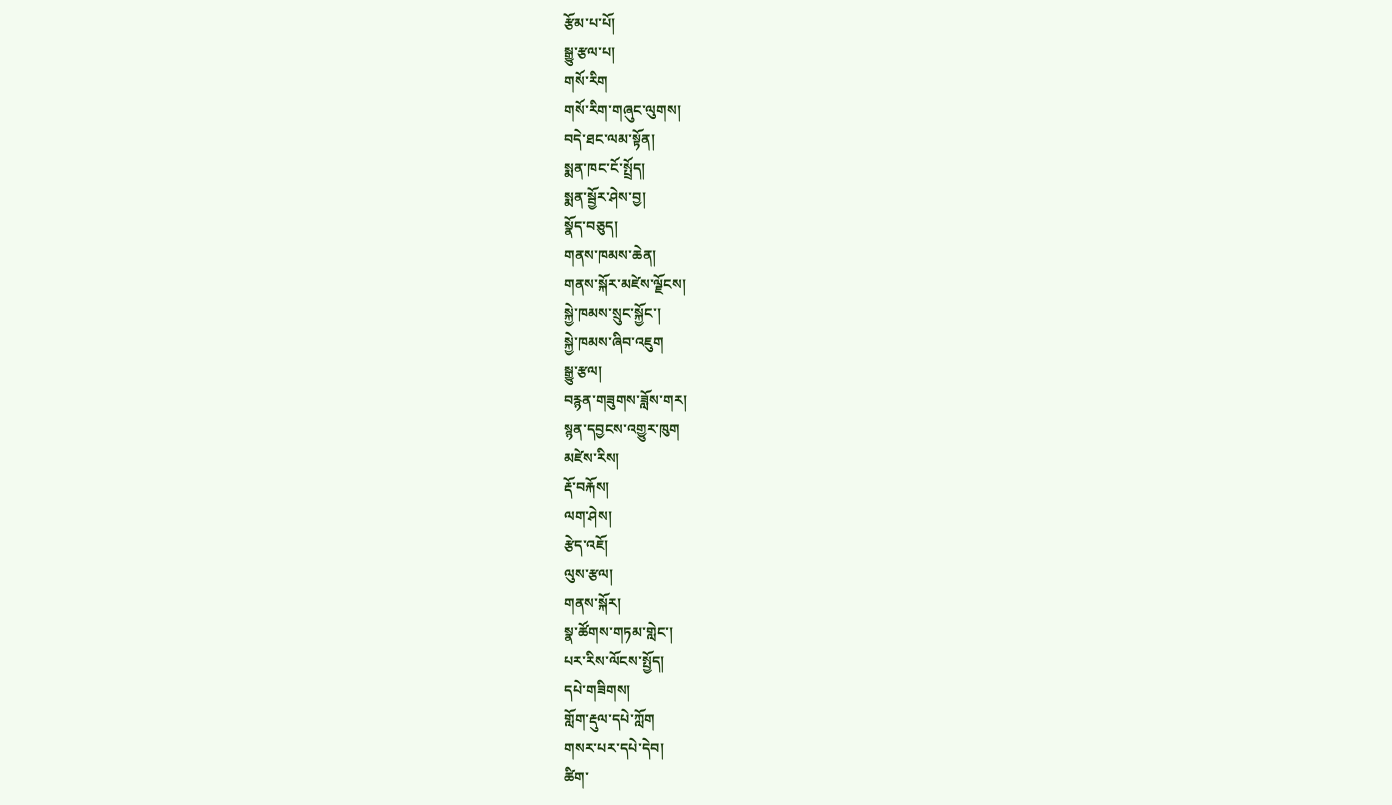རྩོམ་པ་པོ།
སྒྱུ་རྩལ་པ།
གསོ་རིག
གསོ་རིག་གཞུང་ལུགས།
བདེ་ཐང་ལམ་སྟོན།
སྨན་ཁང་ངོ་སྤྲོད།
སྨན་སྦྱོར་ཤེས་བྱ།
སྣོད་བཅུད།
གནས་ཁམས་ཆེན།
གནས་སྐོར་མཛེས་ལྗོངས།
སྐྱེ་ཁམས་སྲུང་སྐྱོང་།
སྐྱེ་ཁམས་ཞིབ་འཇུག
སྒྱུ་རྩལ།
བརྙན་གཟུགས་ཟློས་གར།
སྙན་དབྱངས་འགྱུར་ཁུག
མཛེས་རིས།
རྡོ་བརྐོས།
ལག་ཤེས།
རྩེད་འཇོ།
ལུས་རྩལ།
གནས་སྐོར།
སྣ་ཚོགས་གཏམ་གླེང་།
པར་རིས་ལོངས་སྤྱོད།
དཔེ་གཟིགས།
གློག་རྡུལ་དཔེ་ཀློག
གསར་པར་དཔེ་དེབ།
ཚིག་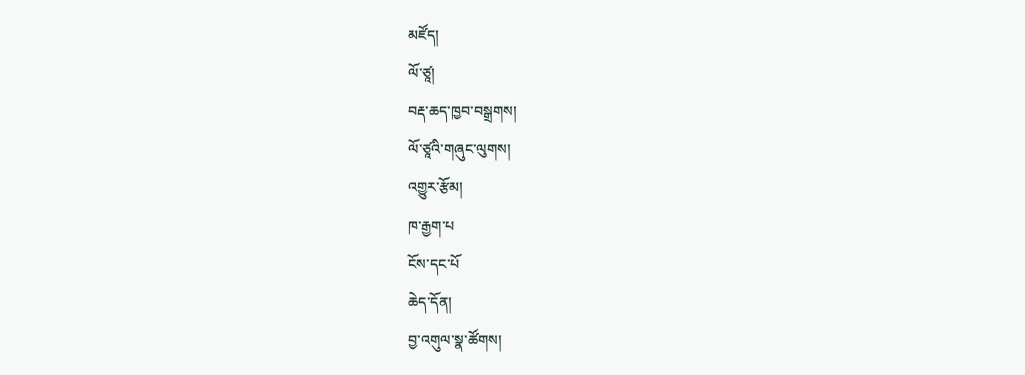མཛོད།
ལོ་ཙཱ།
བརྡ་ཆད་ཁྱབ་བསྒྲགས།
ལོ་ཙཱའི་གཞུང་ལུགས།
འགྱུར་རྩོམ།
ཁ་རྒྱག་པ
ངོས་དང་པོ
ཆེད་དོན།
བྱ་འགུལ་སྣ་ཚོགས།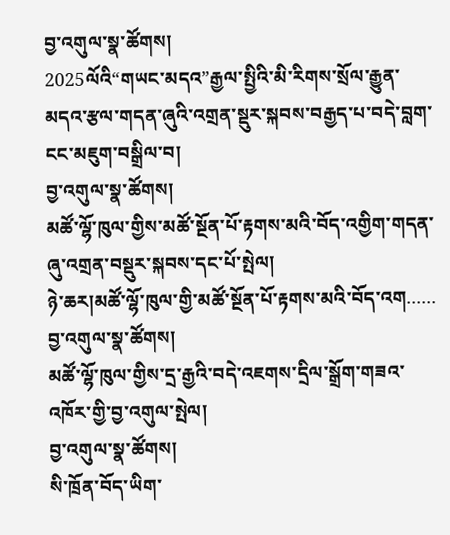བྱ་འགུལ་སྣ་ཚོགས།
2025ལོའི“གཡང་མདའ”རྒྱལ་སྤྱིའི་མི་རིགས་སྲོལ་རྒྱུན་མདའ་རྩལ་གདན་ཞུའི་འགྲན་སྡུར་སྐབས་བརྒྱད་པ་བདེ་བླག་ངང་མཇུག་བསྒྲིལ་བ།
བྱ་འགུལ་སྣ་ཚོགས།
མཚོ་ལྷོ་ཁུལ་གྱིས་མཚོ་སྔོན་པོ་རྟགས་མའི་བོད་འགྱིག་གདན་ཞུ་འགྲན་བསྡུར་སྐབས་དང་པོ་སྤེལ།
ཉེ་ཆར།མཚོ་ལྷོ་ཁུལ་གྱི་མཚོ་སྔོན་པོ་རྟགས་མའི་བོད་འག......
བྱ་འགུལ་སྣ་ཚོགས།
མཚོ་ལྷོ་ཁུལ་གྱིས་དྲ་རྒྱའི་བདེ་འཇགས་དྲིལ་སྒྲོག་གཟའ་འཁོར་གྱི་བྱ་འགུལ་སྤེལ།
བྱ་འགུལ་སྣ་ཚོགས།
སི་ཁྲོན་བོད་ཡིག་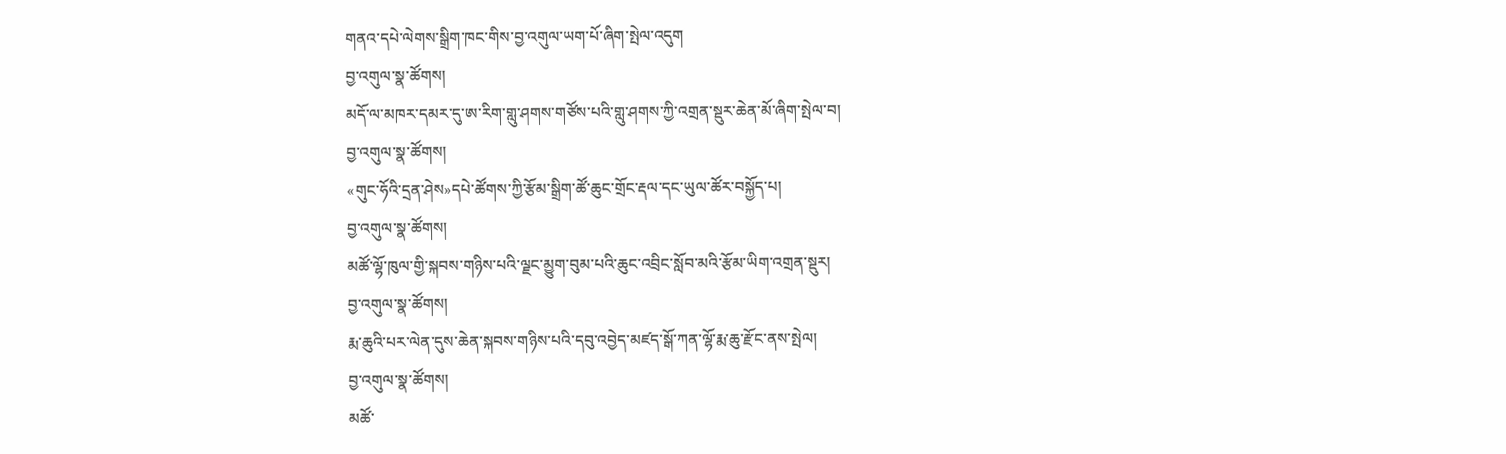གནའ་དཔེ་ལེགས་སྒྲིག་ཁང་གིས་བྱ་འགུལ་ཡག་པོ་ཞིག་སྤེལ་འདུག
བྱ་འགུལ་སྣ་ཚོགས།
མདོ་ལ་མཁར་དམར་དུ་ཨ་རིག་གླུ་ཤགས་གཙོས་པའི་གླུ་ཤགས་ཀྱི་འགྲན་སྡུར་ཆེན་མོ་ཞིག་སྤེལ་བ།
བྱ་འགུལ་སྣ་ཚོགས།
«གུང་ཧོའི་དྲན་ཤེས»དཔེ་ཚོགས་ཀྱི་རྩོམ་སྒྲིག་ཚོ་ཆུང་གྲོང་རྡལ་དང་ཡུལ་ཚོར་བསྐྱོད་པ།
བྱ་འགུལ་སྣ་ཚོགས།
མཚོ་ལྷོ་ཁུལ་གྱི་སྐབས་གཉིས་པའི་ལྗང་མྱུག་བུམ་པའི་ཆུང་འབྲིང་སློབ་མའི་རྩོམ་ཡིག་འགྲན་སྡུར།
བྱ་འགུལ་སྣ་ཚོགས།
རྨ་ཆུའི་པར་ལེན་དུས་ཆེན་སྐབས་གཉིས་པའི་དབུ་འབྱེད་མཛད་སྒོ་ཀན་ལྷོ་རྨ་ཆུ་རྫོང་ནས་སྤེལ།
བྱ་འགུལ་སྣ་ཚོགས།
མཚོ་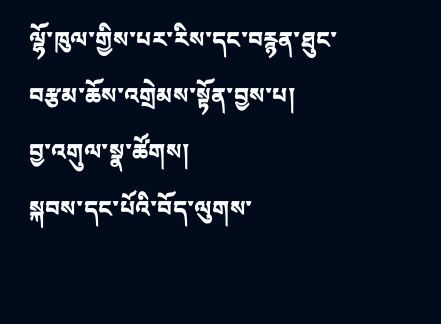ལྷོ་ཁུལ་གྱིས་པར་རིས་དང་བརྙན་ཐུང་བརྩམ་ཆོས་འགྲེམས་སྟོན་བྱས་པ།
བྱ་འགུལ་སྣ་ཚོགས།
སྐབས་དང་པོའི་བོད་ལུགས་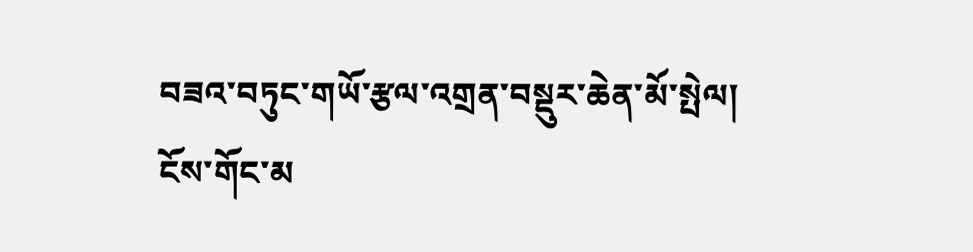བཟའ་བཏུང་གཡོ་རྩལ་འགྲན་བསྡུར་ཆེན་མོ་སྤེལ།
ངོས་གོང་མ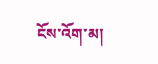ངོས་འོག་མ།